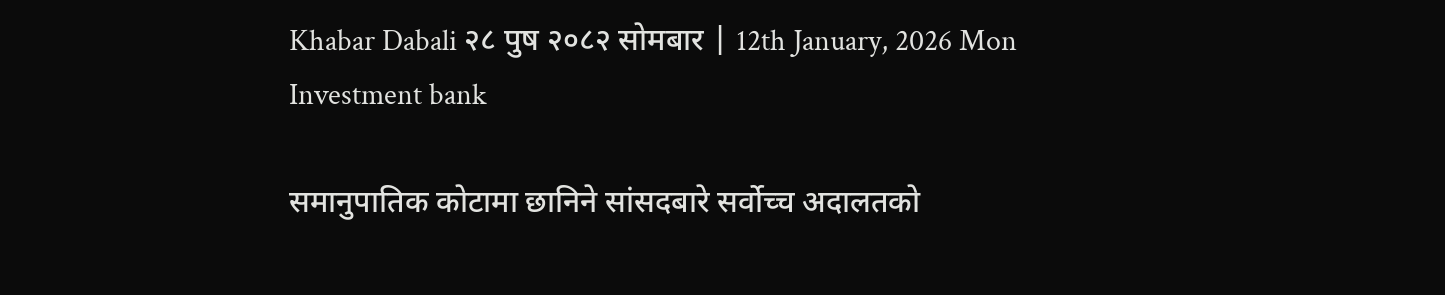Khabar Dabali २८ पुष २०८२ सोमबार | 12th January, 2026 Mon
Investment bank

समानुपातिक कोटामा छानिने सांसदबारे सर्वोच्च अदालतको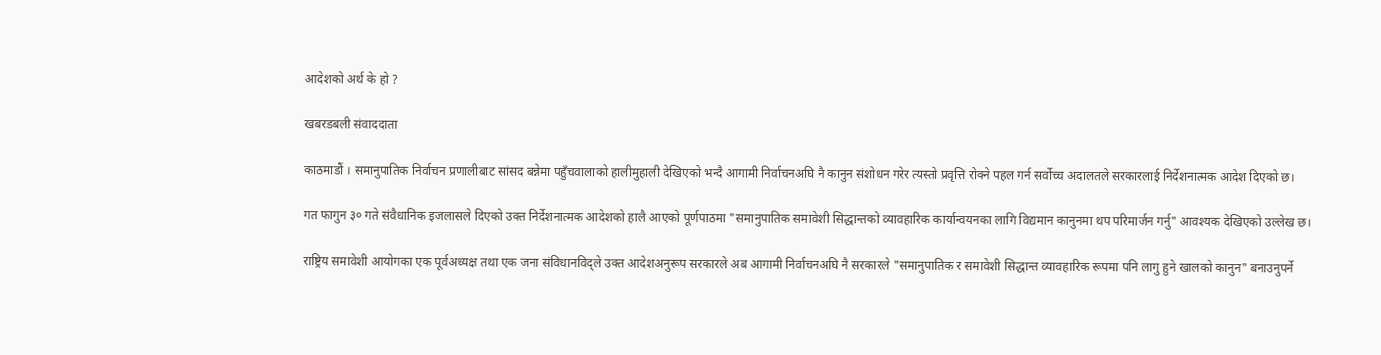आदेशको अर्थ के हो ?

खबरडबली संवाददाता

काठमाडौं । समानुपातिक निर्वाचन प्रणालीबाट सांसद बन्नेमा पहुँचवालाको हालीमुहाली देखिएको भन्दै आगामी निर्वाचनअघि नै कानुन संशोधन गरेर त्यस्तो प्रवृत्ति रोक्ने पहल गर्न सर्वोच्च अदालतले सरकारलाई निर्देशनात्मक आदेश दिएको छ।

गत फागुन ३० गते संवैधानिक इजलासले दिएको उक्त निर्देशनात्मक आदेशको हालै आएको पूर्णपाठमा "समानुपातिक समावेशी सिद्धान्तको व्यावहारिक कार्यान्वयनका लागि विद्यमान कानुनमा थप परिमार्जन गर्नु" आवश्यक देखिएको उल्लेख छ।

राष्ट्रिय समावेशी आयोगका एक पूर्वअध्यक्ष तथा एक जना संविधानविद्ले उक्त आदेशअनुरूप सरकारले अब आगामी निर्वाचनअघि नै सरकारले "समानुपातिक र समावेशी सिद्धान्त व्यावहारिक रूपमा पनि लागु हुने खालको कानुन" बनाउनुपर्ने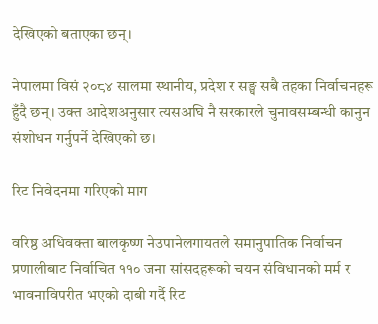देखिएको बताएका छन्।

नेपालमा विसं २०८४ सालमा स्थानीय, प्रदेश र सङ्घ सबै तहका निर्वाचनहरू हुँदै छन्। उक्त आदेशअनुसार त्यसअघि नै सरकारले चुनावसम्बन्धी कानुन संशोधन गर्नुपर्ने देखिएको छ।

रिट निवेदनमा गरिएको माग

वरिष्ठ अधिवक्ता बालकृष्ण नेउपानेलगायतले समानुपातिक निर्वाचन प्रणालीबाट निर्वाचित ११० जना सांसदहरूको चयन संविधानको मर्म र भावनाविपरीत भएको दाबी गर्दै रिट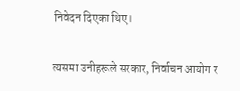निवेदन दिएका थिए।

त्यसमा उनीहरूले सरकार, निर्वाचन आयोग र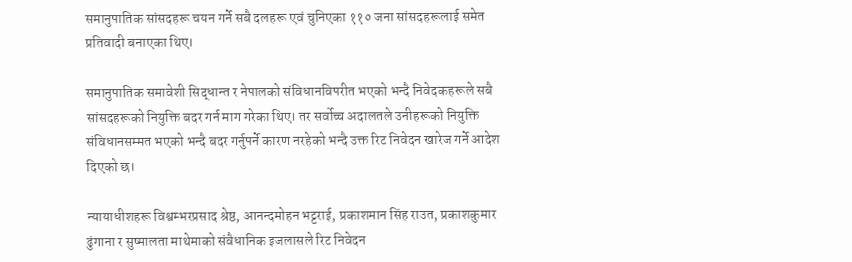समानुपातिक सांसदहरू चयन गर्ने सबै दलहरू एवं चुनिएका ११० जना सांसदहरूलाई समेत प्रतिवादी बनाएका थिए।

समानुपातिक समावेशी सिद्धान्त र नेपालको संविधानविपरीत भएको भन्दै निवेदकहरूले सबै सांसदहरूको नियुक्ति बदर गर्न माग गरेका थिए। तर सर्वोच्च अदालतले उनीहरूको नियुक्ति संविधानसम्मत भएको भन्दै बदर गर्नुपर्ने कारण नरहेको भन्दै उक्त रिट निवेदन खारेज गर्ने आदेश दिएको छ।

न्यायाधीशहरू विश्वम्भरप्रसाद श्रेष्ठ, आनन्दमोहन भट्टराई, प्रकाशमान सिंह राउत, प्रकाशकुमार ढुंगाना र सुष्मालता माथेमाको संवैधानिक इजलासले रिट निवेदन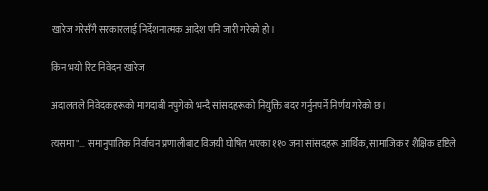खारेज गरेसँगै सरकारलाई निर्देशनात्मक आदेश पनि जारी गरेको हो।

किन भयो रिट निवेदन खारेज

अदालतले निवेदकहरूको मागदाबी नपुगेको भन्दै सांसदहरूको नियुक्ति बदर गर्नुनपर्ने निर्णय गरेको छ।

त्यसमा "… समानुपातिक निर्वाचन प्रणालीबाट विजयी घोषित भएका ११० जना सांसदहरू आर्थिक, सामाजिक र शैक्षिक दृष्टिले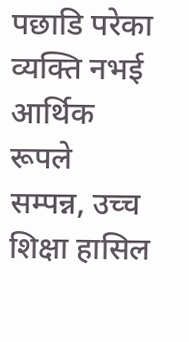पछाडि परेका व्यक्ति नभई आर्थिक रूपले सम्पन्न, उच्च शिक्षा हासिल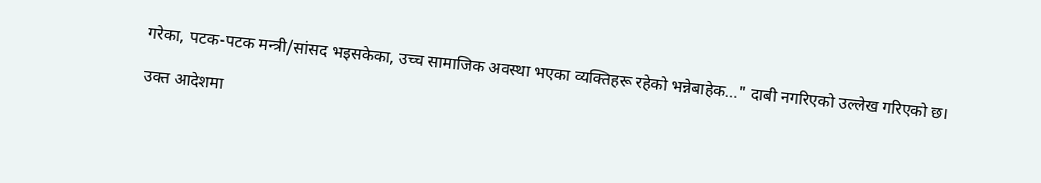गरेका, पटक-पटक मन्त्री/सांसद भइसकेका, उच्च सामाजिक अवस्था भएका व्यक्तिहरू रहेको भन्नेबाहेक…" दाबी नगरिएको उल्लेख गरिएको छ।

उक्त आदेशमा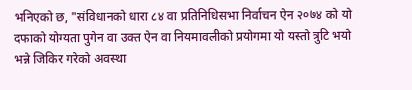भनिएको छ, "संविधानको धारा ८४ वा प्रतिनिधिसभा निर्वाचन ऐन २०७४ को यो दफाको योग्यता पुगेन वा उक्त ऐन वा नियमावलीको प्रयोगमा यो यस्तो त्रुटि भयो भन्ने जिकिर गरेको अवस्था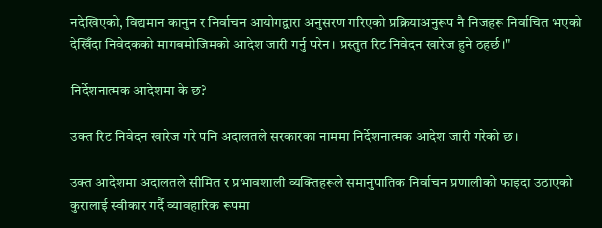नदेखिएको, विद्यमान कानुन र निर्वाचन आयोगद्वारा अनुसरण गरिएको प्रक्रियाअनुरूप नै निजहरू निर्वाचित भएको देखिँदा निवेदकको मागबमोजिमको आदेश जारी गर्नु परेन। प्रस्तुत रिट निवेदन खारेज हुने ठहर्छ।"

निर्देशनात्मक आदेशमा के छ?

उक्त रिट निवेदन खारेज गरे पनि अदालतले सरकारका नाममा निर्देशनात्मक आदेश जारी गरेको छ।

उक्त आदेशमा अदालतले सीमित र प्रभावशाली व्यक्तिहरूले समानुपातिक निर्वाचन प्रणालीको फाइदा उठाएको कुरालाई स्वीकार गर्दै व्यावहारिक रूपमा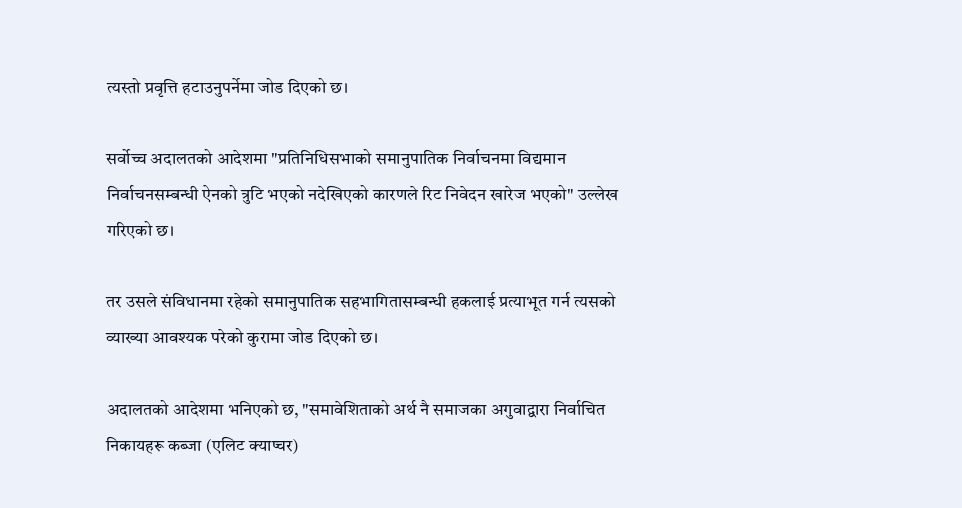त्यस्तो प्रवृत्ति हटाउनुपर्नेमा जोड दिएको छ।

सर्वोच्च अदालतको आदेशमा "प्रतिनिधिसभाको समानुपातिक निर्वाचनमा विद्यमान निर्वाचनसम्बन्धी ऐनको त्रुटि भएको नदेखिएको कारणले रिट निवेदन खारेज भएको" उल्लेख गरिएको छ।

तर उसले संविधानमा रहेको समानुपातिक सहभागितासम्बन्धी हकलाई प्रत्याभूत गर्न त्यसको व्याख्या आवश्यक परेको कुरामा जोड दिएको छ।

अदालतको आदेशमा भनिएको छ, "समावेशिताको अर्थ नै समाजका अगुवाद्वारा निर्वाचित निकायहरू कब्जा (एलिट क्याप्चर)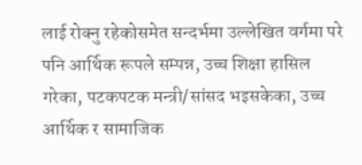लाई रोक्नु रहेकोसमेत सन्दर्भमा उल्लेखित वर्गमा परे पनि आर्थिक रूपले सम्पन्न, उच्च शिक्षा हासिल गरेका, पटकपटक मन्त्री/सांसद भइसकेका, उच्च आर्थिक र सामाजिक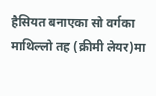हैसियत बनाएका सो वर्गका माथिल्लो तह (क्रीमी लेयर)मा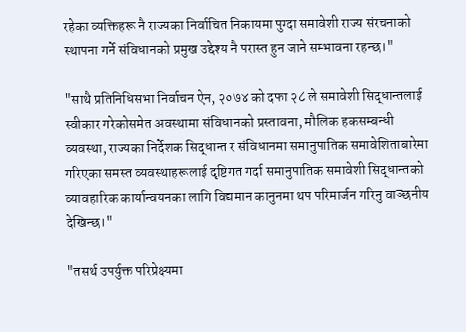रहेका व्यक्तिहरू नै राज्यका निर्वाचित निकायमा पुग्दा समावेशी राज्य संरचनाको स्थापना गर्ने संविधानको प्रमुख उद्देश्य नै परास्त हुन जाने सम्भावना रहन्छ।"

"साथै प्रतिनिधिसभा निर्वाचन ऐन, २०७४ को दफा २८ ले समावेशी सिद्धान्तलाई स्वीकार गरेकोसमेत अवस्थामा संविधानको प्रस्तावना, मौलिक हकसम्बन्धी व्यवस्था, राज्यका निर्देशक सिद्धान्त र संविधानमा समानुपातिक समावेशिताबारेमा गरिएका समस्त व्यवस्थाहरूलाई दृष्टिगत गर्दा समानुपातिक समावेशी सिद्धान्तको व्यावहारिक कार्यान्वयनका लागि विद्यमान कानुनमा थप परिमार्जन गरिनु वाञ्छनीय देखिन्छ।"

"तसर्थ उपर्युक्त परिप्रेक्ष्यमा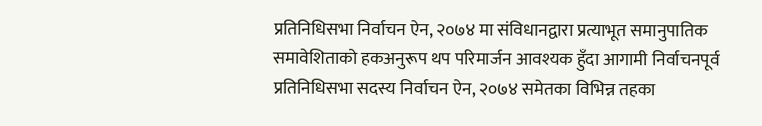प्रतिनिधिसभा निर्वाचन ऐन, २०७४ मा संविधानद्वारा प्रत्याभूत समानुपातिक समावेशिताको हकअनुरूप थप परिमार्जन आवश्यक हुँदा आगामी निर्वाचनपूर्व प्रतिनिधिसभा सदस्य निर्वाचन ऐन, २०७४ समेतका विभिन्न तहका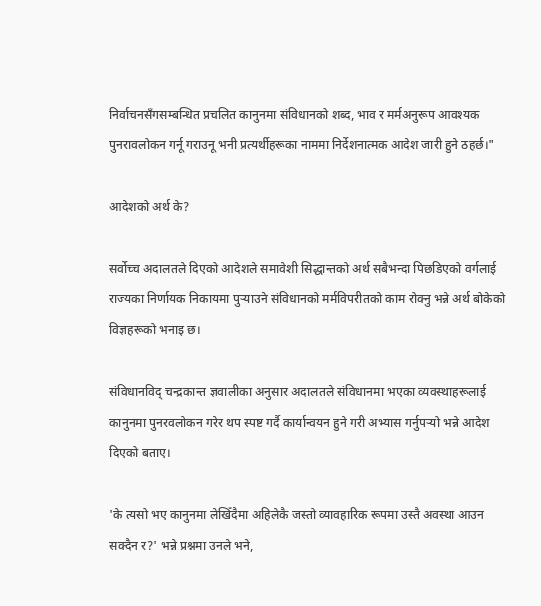निर्वाचनसँगसम्बन्धित प्रचलित कानुनमा संविधानको शब्द, भाव र मर्मअनुरूप आवश्यक पुनरावलोकन गर्नू गराउनू भनी प्रत्यर्थीहरूका नाममा निर्देशनात्मक आदेश जारी हुने ठहर्छ।"

आदेशको अर्थ के?

सर्वोच्च अदालतले दिएको आदेशले समावेशी सिद्धान्तको अर्थ सबैभन्दा पिछडिएको वर्गलाई राज्यका निर्णायक निकायमा पुर्‍याउने संविधानको मर्मविपरीतको काम रोक्नु भन्ने अर्थ बोकेको विज्ञहरूको भनाइ छ।

संविधानविद् चन्द्रकान्त ज्ञवालीका अनुसार अदालतले संविधानमा भएका व्यवस्थाहरूलाई कानुनमा पुनरवलोकन गरेर थप स्पष्ट गर्दै कार्यान्वयन हुने गरी अभ्यास गर्नुपर्‍यो भन्ने आदेश दिएको बताए।

'के त्यसो भए कानुनमा लेखिँदैमा अहिलेकै जस्तो व्यावहारिक रूपमा उस्तै अवस्था आउन सक्दैन र?' भन्ने प्रश्नमा उनले भने,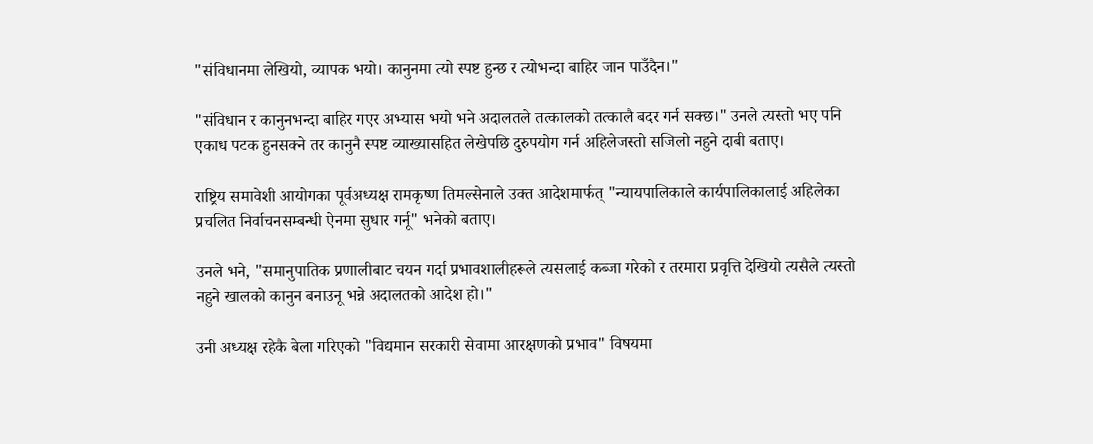"संविधानमा लेखियो, व्यापक भयो। कानुनमा त्यो स्पष्ट हुन्छ र त्योभन्दा बाहिर जान पाउँदैन।"

"संविधान र कानुनभन्दा बाहिर गएर अभ्यास भयो भने अदालतले तत्कालको तत्कालै बदर गर्न सक्छ।" उनले त्यस्तो भए पनि एकाध पटक हुनसक्ने तर कानुनै स्पष्ट व्याख्यासहित लेखेपछि दुरुपयोग गर्न अहिलेजस्तो सजिलो नहुने दाबी बताए।

राष्ट्रिय समावेशी आयोगका पूर्वअध्यक्ष रामकृष्ण तिमल्सेनाले उक्त आदेशमार्फत् "न्यायपालिकाले कार्यपालिकालाई अहिलेका प्रचलित निर्वाचनसम्बन्धी ऐनमा सुधार गर्नू" भनेको बताए।

उनले भने, "समानुपातिक प्रणालीबाट चयन गर्दा प्रभावशालीहरूले त्यसलाई कब्जा गरेको र तरमारा प्रवृत्ति देखियो त्यसैले त्यस्तो नहुने खालको कानुन बनाउनू भन्ने अदालतको आदेश हो।"

उनी अध्यक्ष रहेकै बेला गरिएको "विद्यमान सरकारी सेवामा आरक्षणको प्रभाव" विषयमा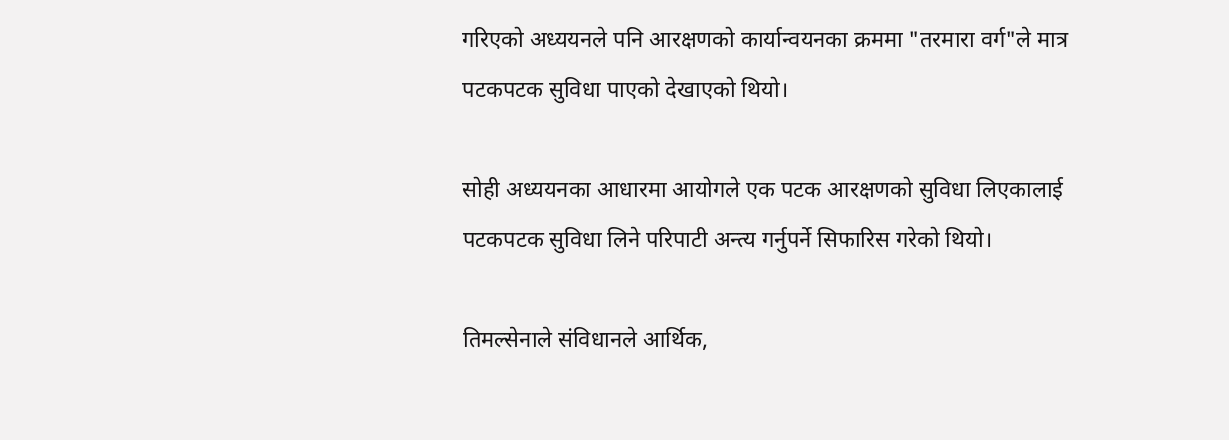गरिएको अध्ययनले पनि आरक्षणको कार्यान्वयनका क्रममा "तरमारा वर्ग"ले मात्र पटकपटक सुविधा पाएको देखाएको थियो।

सोही अध्ययनका आधारमा आयोगले एक पटक आरक्षणको सुविधा लिएकालाई पटकपटक सुविधा लिने परिपाटी अन्त्य गर्नुपर्ने सिफारिस गरेको थियो।

तिमल्सेनाले संविधानले आर्थिक,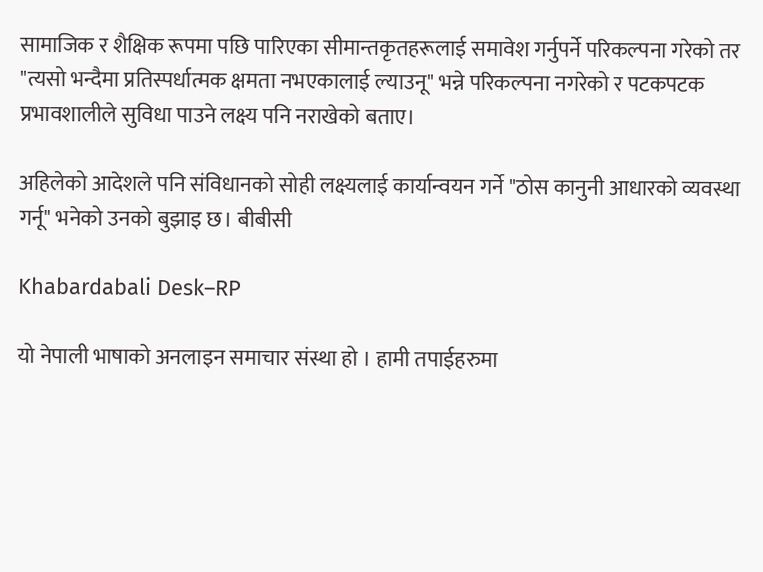सामाजिक र शैक्षिक रूपमा पछि पारिएका सीमान्तकृतहरूलाई समावेश गर्नुपर्ने परिकल्पना गरेको तर "त्यसो भन्दैमा प्रतिस्पर्धात्मक क्षमता नभएकालाई ल्याउनू" भन्ने परिकल्पना नगरेको र पटकपटक प्रभावशालीले सुविधा पाउने लक्ष्य पनि नराखेको बताए।

अहिलेको आदेशले पनि संविधानको सोही लक्ष्यलाई कार्यान्वयन गर्ने "ठोस कानुनी आधारको व्यवस्था गर्नू" भनेको उनको बुझाइ छ। बीबीसी

Khabardabali Desk–RP

यो नेपाली भाषाको अनलाइन समाचार संस्था हो । हामी तपाईहरुमा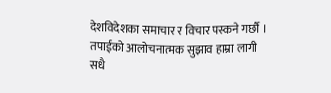देशविदेशका समाचार र विचार पस्कने गर्छौ । तपाईको आलोचनात्मक सुझाव हाम्रा लागी सधै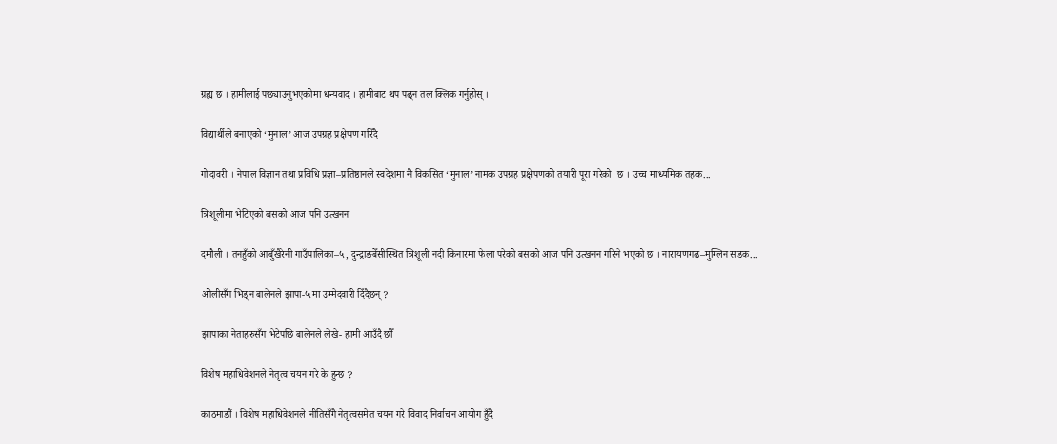ग्रह्य छ । हामीलाई पछ्याउनुभएकोमा धन्यवाद । हामीबाट थप पढ्न तल क्लिक गर्नुहोस् ।

विद्यार्थीले बनाएको ‘मुनाल’ आज उपग्रह प्रक्षेपण गरिँदै

गोदावरी । नेपाल विज्ञान तथा प्रविधि प्रज्ञा–प्रतिष्ठानले स्वदेशमा नै विकसित ‘मुनाल’ नामक उपग्रह प्रक्षेपणको तयारी पूरा गरेको  छ । उच्च माध्यमिक तहक...

त्रिशूलीमा भेटिएको बसको आज पनि उत्खनन

दमौली । तनहुँको आबुँखैरेनी गाउँपालिका–५, दुन्द्राङबेँसीस्थित त्रिशूली नदी किनारमा फेला परेको बसको आज पनि उत्खनन गरिने भएको छ । नारायणगढ–मुग्लिन सडक...

ओलीसँग भिड्न बालेनले झापा-५ मा उम्मेदवारी दिँदैछन् ?

झापाका नेताहरुसँग भेटेपछि बालेनले लेखे- हामी आउँदै छौँ

विशेष महाधिवेशनले नेतृत्व चयन गरे के हुन्छ ?

काठमाडौं । विशेष महाधिवेशनले नीतिसँगै नेतृत्वसमेत चयन गरे विवाद निर्वाचन आयोग हुँदै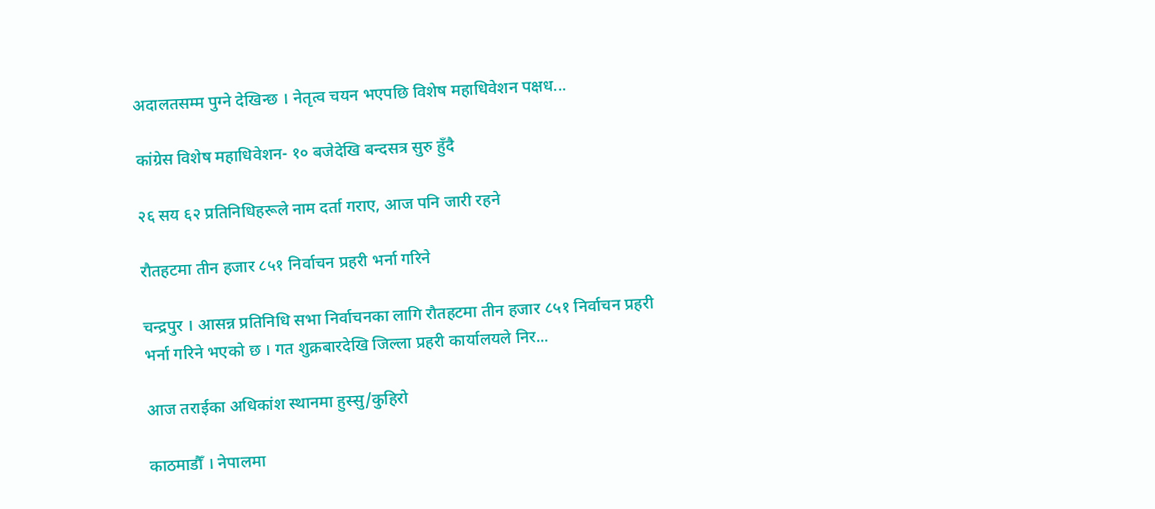अदालतसम्म पुग्ने देखिन्छ । नेतृत्व चयन भएपछि विशेष महाधिवेशन पक्षध...

कांग्रेस विशेष महाधिवेशन- १० बजेदेखि बन्दसत्र सुरु हुँदै

२६ सय ६२ प्रतिनिधिहरूले नाम दर्ता गराए, आज पनि जारी रहने

रौतहटमा तीन हजार ८५१ निर्वाचन प्रहरी भर्ना गरिने

चन्द्रपुर । आसन्न प्रतिनिधि सभा निर्वाचनका लागि रौतहटमा तीन हजार ८५१ निर्वाचन प्रहरी भर्ना गरिने भएको छ । गत शुक्रबारदेखि जिल्ला प्रहरी कार्यालयले निर...

आज तराईका अधिकांश स्थानमा हुस्सु/कुहिरो

काठमाडौँ । नेपालमा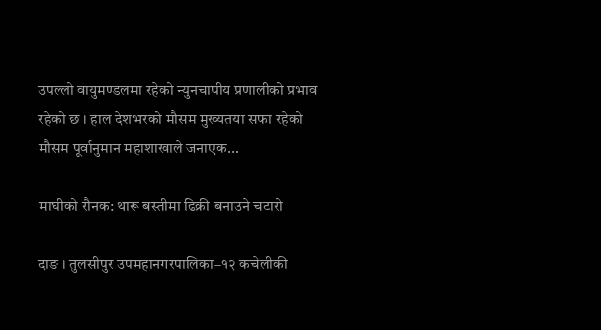उपल्लो वायुमण्डलमा रहेको न्युनचापीय प्रणालीको प्रभाव रहेको छ । हाल देशभरको मौसम मुख्यतया सफा रहेको मौसम पूर्वानुमान महाशाखाले जनाएक...

माघीको रौनक: थारू बस्तीमा ढिक्री बनाउने चटारो

दाङ । तुलसीपुर उपमहानगरपालिका–१२ कचेलीकी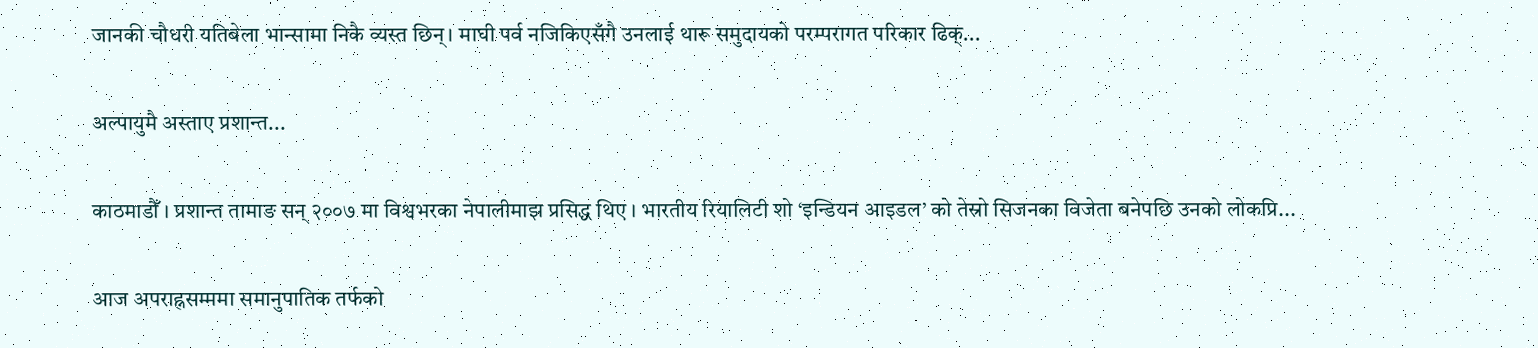जानकी चौधरी यतिबेला भान्सामा निकै व्यस्त छिन्। माघी पर्व नजिकिएसँगै उनलाई थारू समुदायको परम्परागत परिकार ढिक्...

अल्पायुमै अस्ताए प्रशान्त...

काठमाडौँ । प्रशान्त तामाङ सन् २००७ मा विश्वभरका नेपालीमाझ प्रसिद्ध थिए । भारतीय रियालिटी शो ‘इन्डियन आइडल’ को तेस्रो सिजनका विजेता बनेपछि उनको लोकप्रि...

आज अपराह्नसम्ममा समानुपातिक तर्फको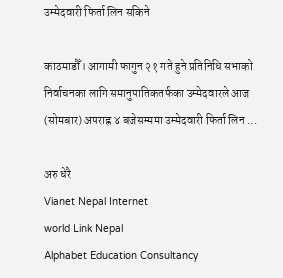उम्मेदवारी फिर्ता लिन सकिने

काठमाडौँ। आगामी फागुन २१ गते हुने प्रतिनिधि सभाको निर्वाचनका लागि समानुपातिकतर्फका उम्मेदवारले आज (सोमबार) अपराह्न ४ बजेसम्ममा उम्मेदवारी फिर्ता लिन ...

अरु धेरै
Vianet Nepal Internet
world Link Nepal
Alphabet Education Consultancy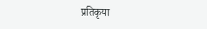प्रतिकृया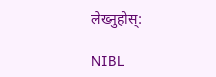लेख्नुहोस्:

NIBL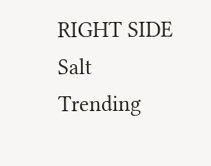RIGHT SIDE Salt Trending